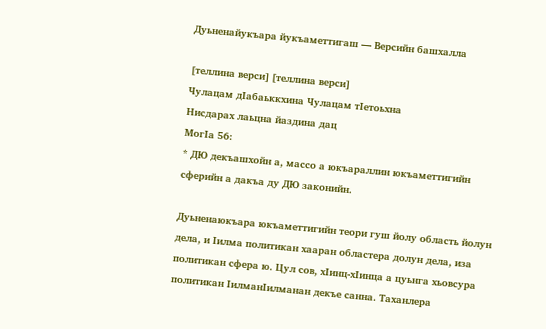Дуьненайукъара йукъаметтигаш — Версийн башхалла

[теллина верси][теллина верси]
Чулацам дӀабаьккхина Чулацам тӀетоьхна
Нисдарах лаьцна йаздина дац
МогӀа 56:
* ДЮ декъашхойн а, массо а юкъараллин юкъаметтигийн сферийн а дакъа ду ДЮ законийн.

Дуьненаюкъара юкъаметтигийн теори гуш йолу область йолун дела, и Ӏилма политикан хааран областера долун дела, иза политикан сфера ю. Цул сов, хӀинц-хӀинца а цуьнга хьовсура политикан ӀилманӀилманан декъе санна. Таханлера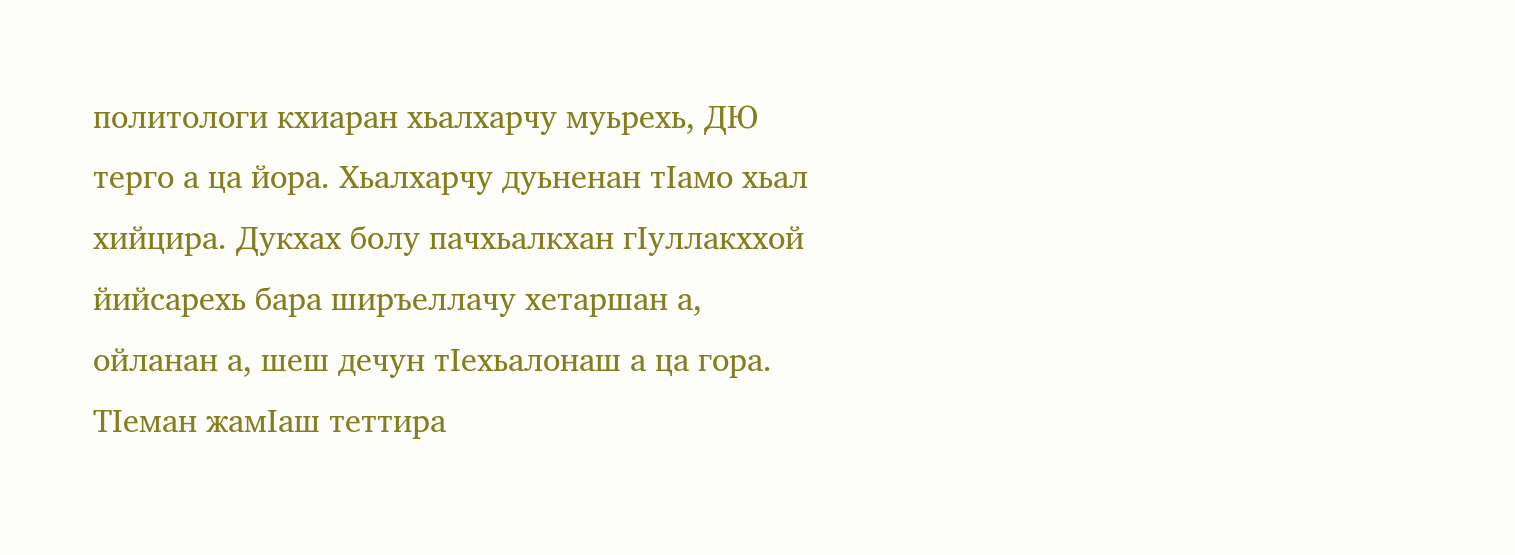политологи кхиаран хьалхарчу муьрехь, ДЮ терго а ца йора. Хьалхарчу дуьненан тӀамо хьал хийцира. Дукхах болу пачхьалкхан гӀуллакххой йийсарехь бара ширъеллачу хетаршан а, ойланан а, шеш дечун тӀехьалонаш а ца гора. ТӀеман жамӀаш теттира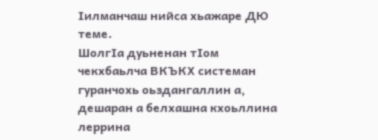Ӏилманчаш нийса хьажаре ДЮ теме.
ШолгӀа дуьненан тӀом чекхбаьлча ВКЪКХ системан гуранчохь оьздангаллин а, дешаран а белхашна кхоьллина леррина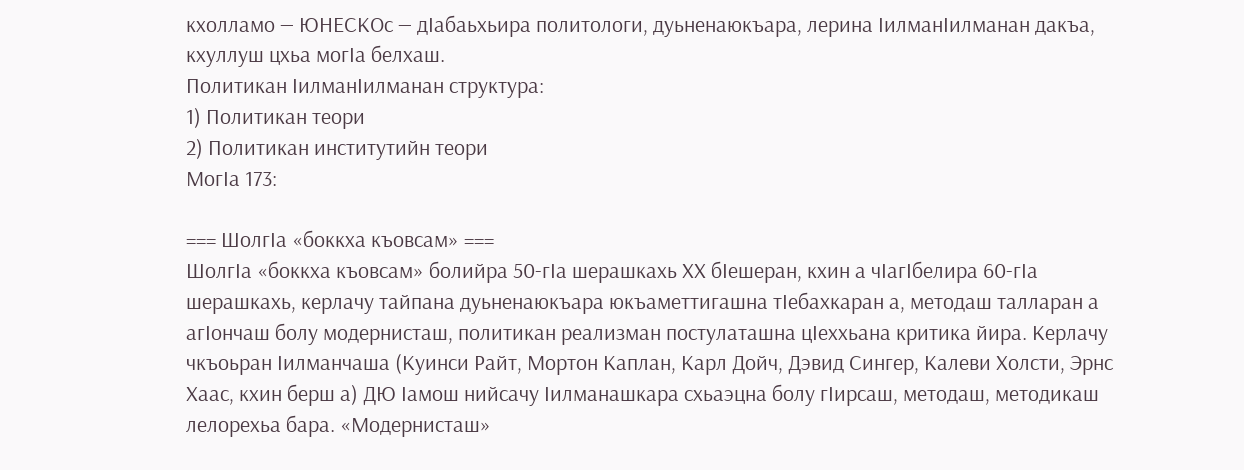кхолламо — ЮНЕСКОс — дӀабаьхьира политологи, дуьненаюкъара, лерина ӀилманӀилманан дакъа, кхуллуш цхьа могӀа белхаш.
Политикан ӀилманӀилманан структура:
1) Политикан теори
2) Политикан институтийн теори
МогӀа 173:

=== ШолгӀа «боккха къовсам» ===
ШолгӀа «боккха къовсам» болийра 50-гӀа шерашкахь ХХ бӀешеран, кхин а чӀагӀбелира 60-гӀа шерашкахь, керлачу тайпана дуьненаюкъара юкъаметтигашна тӀебахкаран а, методаш талларан а агӀончаш болу модернисташ, политикан реализман постулаташна цӀеххьана критика йира. Керлачу чкъоьран Ӏилманчаша (Куинси Райт, Мортон Каплан, Карл Дойч, Дэвид Сингер, Калеви Холсти, Эрнс Хаас, кхин берш а) ДЮ Ӏамош нийсачу Ӏилманашкара схьаэцна болу гӀирсаш, методаш, методикаш лелорехьа бара. «Модернисташ»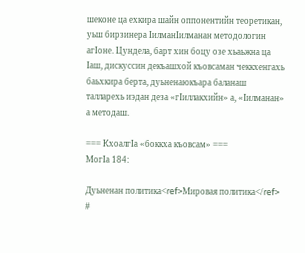шеконе ца ехкира шайн оппонентийн теоретикан, уьш бирзинера ӀилманӀилманан методологин агӀоне. Цундела, барт хин боцу озе хьаьжна ца Ӏаш, дискуссин декъашхой къовсаман чеккхенгахь баьхкира берта, дуьненаюкъара баланаш талларехь иэдан деза «гӀиллакхийн» а, «Ӏилманан» а методаш.

=== КхоалгӀа «боккха къовсам» ===
МогӀа 184:

Дуьненан политика<ref>Мировая политика</ref>
#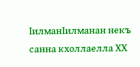ӀилманӀилманан некъ санна кхоллаелла ХХ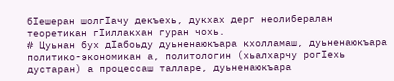бӀешеран шолгӀачу декъехь, дукхах дерг неолибералан теоретикан гӀиллакхан гуран чохь.
# Цуьнан бух дӀабоьду дуьненаюкъара кхолламаш, дуьненаюкъара политико-экономикан а, политологин (хьалхарчу рогӀехь дустаран) а процессаш талларе, дуьненаюкъара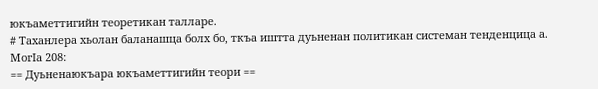юкъаметтигийн теоретикан талларе.
# Таханлера хьолан баланашца болх бо, ткъа иштта дуьненан политикан системан тенденцица а.
МогӀа 208:
== Дуьненаюкъара юкъаметтигийн теори ==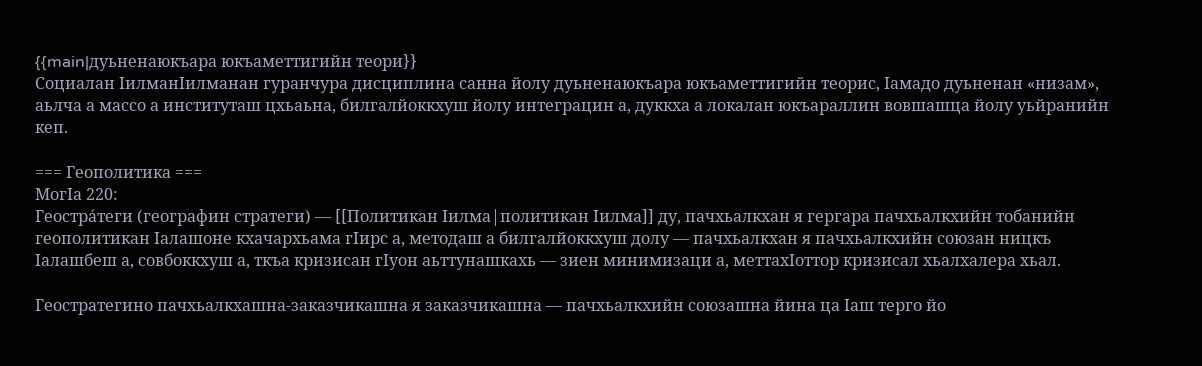{{main|дуьненаюкъара юкъаметтигийн теори}}
Социалан ӀилманӀилманан гуранчура дисциплина санна йолу дуьненаюкъара юкъаметтигийн теорис, Ӏамадо дуьненан «низам», аьлча а массо а институташ цхьаьна, билгалйоккхуш йолу интеграцин а, дуккха а локалан юкъараллин вовшашца йолу уьйранийн кеп.

=== Геополитика ===
МогӀа 220:
Геостра́теги (географин стратеги) — [[Политикан Iилма|политикан Ӏилма]] ду, пачхьалкхан я гергара пачхьалкхийн тобанийн геополитикан Ӏалашоне кхачархьама гӀирс а, методаш а билгалйоккхуш долу — пачхьалкхан я пачхьалкхийн союзан ницкъ Ӏалашбеш а, совбоккхуш а, ткъа кризисан гӀуон аьттунашкахь — зиен минимизаци а, меттахӀоттор кризисал хьалхалера хьал.

Геостратегино пачхьалкхашна-заказчикашна я заказчикашна — пачхьалкхийн союзашна йина ца Ӏаш терго йо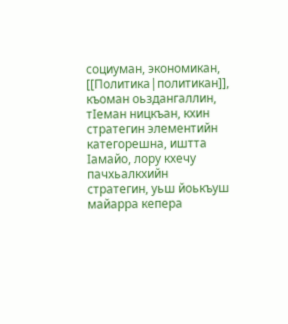социуман, экономикан, [[Политика|политикан]], къоман оьздангаллин, тӀеман ницкъан, кхин стратегин элементийн категорешна, иштта Ӏамайо, лору кхечу пачхьалкхийн стратегин, уьш йоькъуш майарра кепера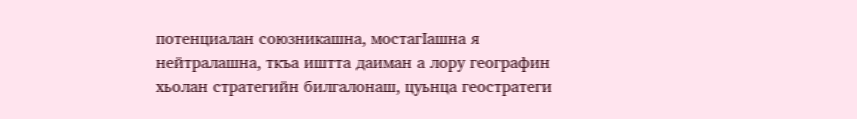потенциалан союзникашна, мостагӀашна я нейтралашна, ткъа иштта даиман а лору географин хьолан стратегийн билгалонаш, цуьнца геостратеги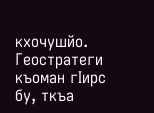кхочушйо. Геостратеги къоман гӀирс бу, ткъа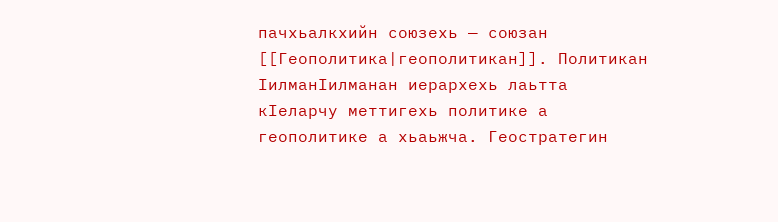пачхьалкхийн союзехь — союзан [[Геополитика|геополитикан]]. Политикан ӀилманӀилманан иерархехь лаьтта кӀеларчу меттигехь политике а геополитике а хьаьжча. Геостратегин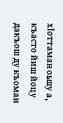хӀоттаман оьшу а, къасто йиш йоцу дакъош ду къоман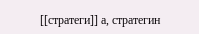[[стратеги]] а, стратегин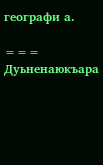географи а.

=== Дуьненаюкъара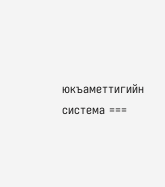юкъаметтигийн система ===